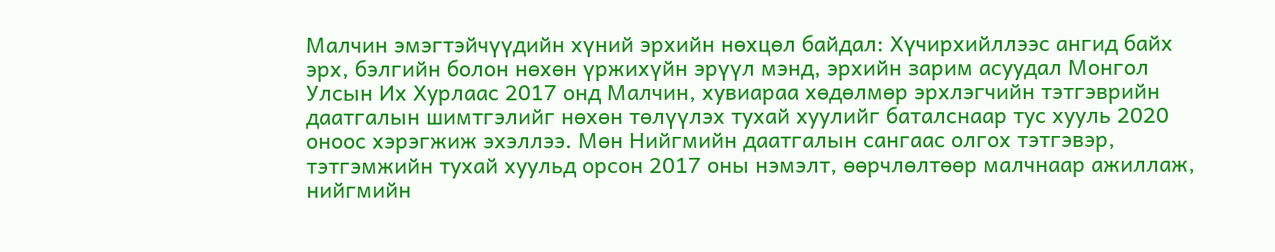Малчин эмэгтэйчүүдийн хүний эрхийн нөхцөл байдал: Хүчирхийллээс ангид байх эрх, бэлгийн болон нөхөн үржихүйн эрүүл мэнд, эрхийн зарим асуудал Монгол Улсын Их Хурлаас 2017 онд Малчин, хувиараа хөдөлмөр эрхлэгчийн тэтгэврийн даатгалын шимтгэлийг нөхөн төлүүлэх тухай хуулийг баталснаар тус хууль 2020 оноос хэрэгжиж эхэллээ. Мөн Нийгмийн даатгалын сангаас олгох тэтгэвэр, тэтгэмжийн тухай хуульд орсон 2017 оны нэмэлт, өөрчлөлтөөр малчнаар ажиллаж, нийгмийн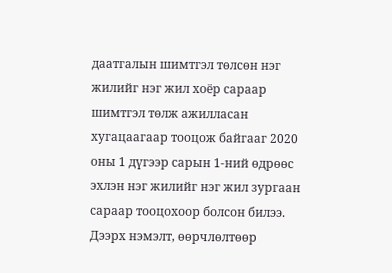даатгалын шимтгэл төлсөн нэг жилийг нэг жил хоёр сараар шимтгэл төлж ажилласан хугацаагаар тооцож байгааг 2020 оны 1 дүгээр сарын 1-ний өдрөөс эхлэн нэг жилийг нэг жил зургаан сараар тооцохоор болсон билээ. Дээрх нэмэлт, өөрчлөлтөөр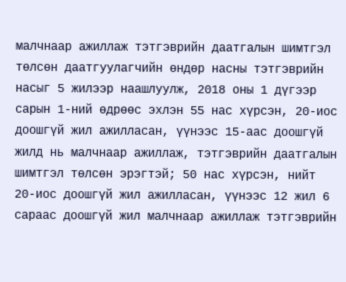малчнаар ажиллаж тэтгэврийн даатгалын шимтгэл төлсөн даатгуулагчийн өндөр насны тэтгэврийн насыг 5 жилээр наашлуулж, 2018 оны 1 дүгээр сарын 1-ний өдрөөс эхлэн 55 нас хүрсэн, 20-иос доошгүй жил ажилласан, үүнээс 15-аас доошгүй жилд нь малчнаар ажиллаж, тэтгэврийн даатгалын шимтгэл төлсөн эрэгтэй; 50 нас хүрсэн, нийт 20-иос доошгүй жил ажилласан, үүнээс 12 жил 6 сараас доошгүй жил малчнаар ажиллаж тэтгэврийн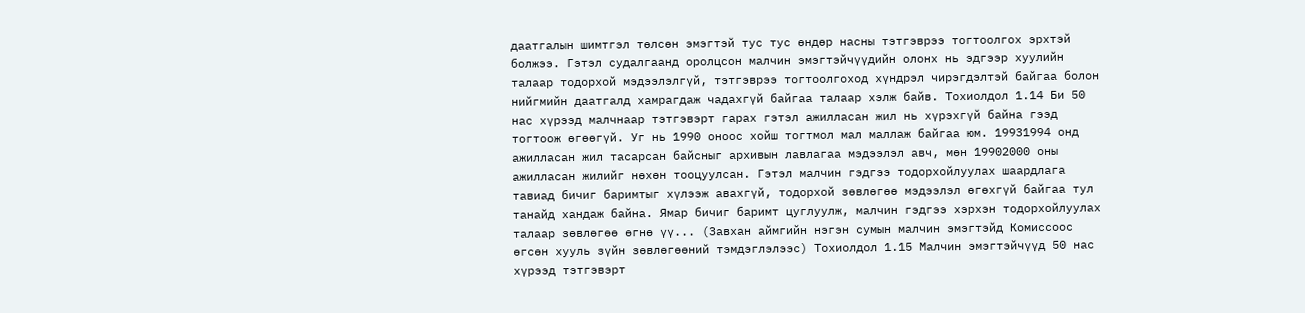даатгалын шимтгэл төлсөн эмэгтэй тус тус өндөр насны тэтгэврээ тогтоолгох эрхтэй болжээ. Гэтэл судалгаанд оролцсон малчин эмэгтэйчүүдийн олонх нь эдгээр хуулийн талаар тодорхой мэдээлэлгүй, тэтгэврээ тогтоолгоход хүндрэл чирэгдэлтэй байгаа болон нийгмийн даатгалд хамрагдаж чадахгүй байгаа талаар хэлж байв. Тохиолдол 1.14 Би 50 нас хүрээд малчнаар тэтгэвэрт гарах гэтэл ажилласан жил нь хүрэхгүй байна гээд тогтоож өгөөгүй. Уг нь 1990 оноос хойш тогтмол мал маллаж байгаа юм. 19931994 онд ажилласан жил тасарсан байсныг архивын лавлагаа мэдээлэл авч, мөн 19902000 оны ажилласан жилийг нөхөн тооцуулсан. Гэтэл малчин гэдгээ тодорхойлуулах шаардлага тавиад бичиг баримтыг хүлээж авахгүй, тодорхой зөвлөгөө мэдээлэл өгөхгүй байгаа тул танайд хандаж байна. Ямар бичиг баримт цуглуулж, малчин гэдгээ хэрхэн тодорхойлуулах талаар зөвлөгөө өгнө үү... (Завхан аймгийн нэгэн сумын малчин эмэгтэйд Комиссоос өгсөн хууль зүйн зөвлөгөөний тэмдэглэлээс) Тохиолдол 1.15 Малчин эмэгтэйчүүд 50 нас хүрээд тэтгэвэрт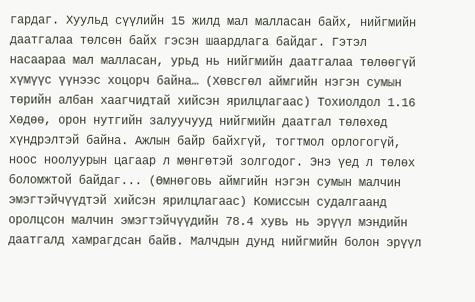гардаг. Хуульд сүүлийн 15 жилд мал малласан байх, нийгмийн даатгалаа төлсөн байх гэсэн шаардлага байдаг. Гэтэл насаараа мал малласан, урьд нь нийгмийн даатгалаа төлөөгүй хүмүүс үүнээс хоцорч байна… (Хөвсгөл аймгийн нэгэн сумын төрийн албан хаагчидтай хийсэн ярилцлагаас) Тохиолдол 1.16 Хөдөө, орон нутгийн залуучууд нийгмийн даатгал төлөхөд хүндрэлтэй байна. Ажлын байр байхгүй, тогтмол орлогогүй, ноос ноолуурын цагаар л мөнгөтэй золгодог. Энэ үед л төлөх боломжтой байдаг... (Өмнөговь аймгийн нэгэн сумын малчин эмэгтэйчүүдтэй хийсэн ярилцлагаас) Комиссын судалгаанд оролцсон малчин эмэгтэйчүүдийн 78.4 хувь нь эрүүл мэндийн даатгалд хамрагдсан байв. Малчдын дунд нийгмийн болон эрүүл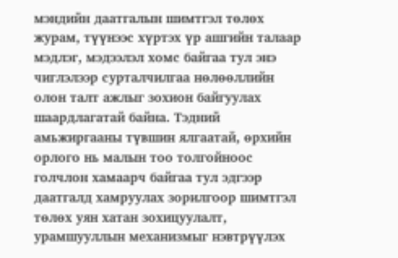мэндийн даатгалын шимтгэл төлөх журам, түүнээс хүртэх үр ашгийн талаар мэдлэг, мэдээлэл хомс байгаа тул энэ чиглэлээр сурталчилгаа нөлөөллийн олон талт ажлыг зохион байгуулах шаардлагатай байна. Тэдний амьжиргааны түвшин ялгаатай, өрхийн орлого нь малын тоо толгойноос голчлон хамаарч байгаа тул эдгээр даатгалд хамруулах зорилгоор шимтгэл төлөх уян хатан зохицуулалт, урамшууллын механизмыг нэвтрүүлэх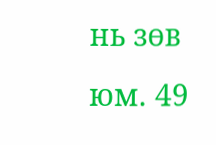нь зөв юм. 49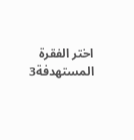اختر الفقرة المستهدفة3